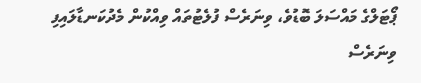ޕޯޓަލްގެ މައްސަލަ ބޮޑުވެ، ވިނަރެސް ފުލެޓުތައް ވިއްކުން މެދުކަނޑާލައިފި
ވިނަރެސް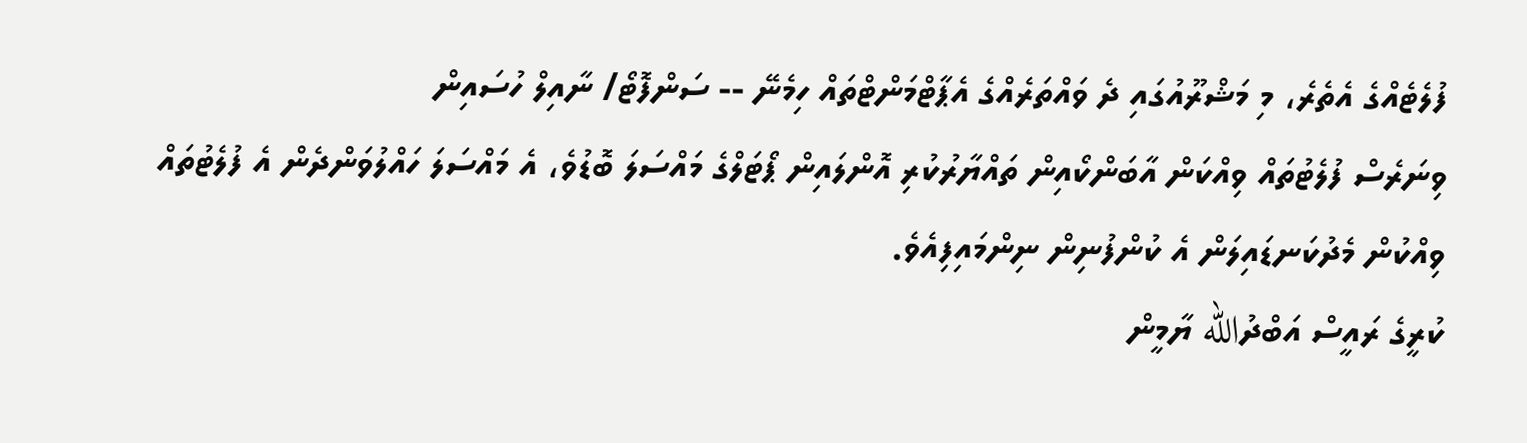ފުލެޓެއްގެ އެތެރެ، މި މަޝްރޫއުގައި ދެ ވައްތަރެއްގެ އެޕާޓްމަންޓްތައް ހިމެނޭ -- ސަންފޮޓޯ/ ނާއިލް ހުސައިން
ވިނަރެސް ފުލެޓުތައް ވިއްކަން އާބަންކޯއިން ތައްޔާރުކުރި އޮންލައިން ޕޯޓަލްގެ މައްސަލަ ބޮޑުވެ، އެ މައްސަލަ ހައްލުވަންދެން އެ ފުލެޓުތައް ވިއްކުން މެދުކަނޑައިލަން އެ ކުންފުނިން ނިންމައިފިއެވެ.
ކުރީގެ ރައީސް އަބްދުالله ޔާމީން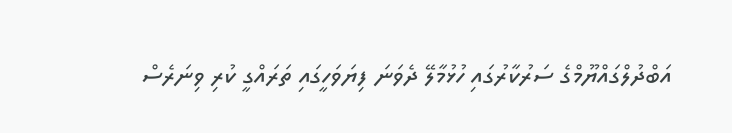އަބްދުލްގައްޔޫމްގެ ސަރުކާރުގައި ހުޅުމާލޭ ދެވަނަ ފިޔަވަހީގައި ތަރައްގީ ކުރި ވިނަރެސް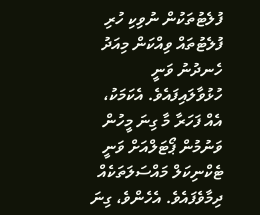ފުލެޓުތަކުން ނުވިކި ހުރި ފުލެޓުތައް ވިއްކަން މިއަދު ހެނދުނު ވަނީ ހުޅުވާލައިފައެވެ. އެކަމަކު، އެއް ފަހަރާ މާ ގިނަ މީހުން ވަނުމުން ޕޯޓަލްއަށް ވަނީ ޓެކްނިކަލް މައްސަލަތަކެއް ދިމާވެފައެވެ. އެހެންވެ، ގިނަ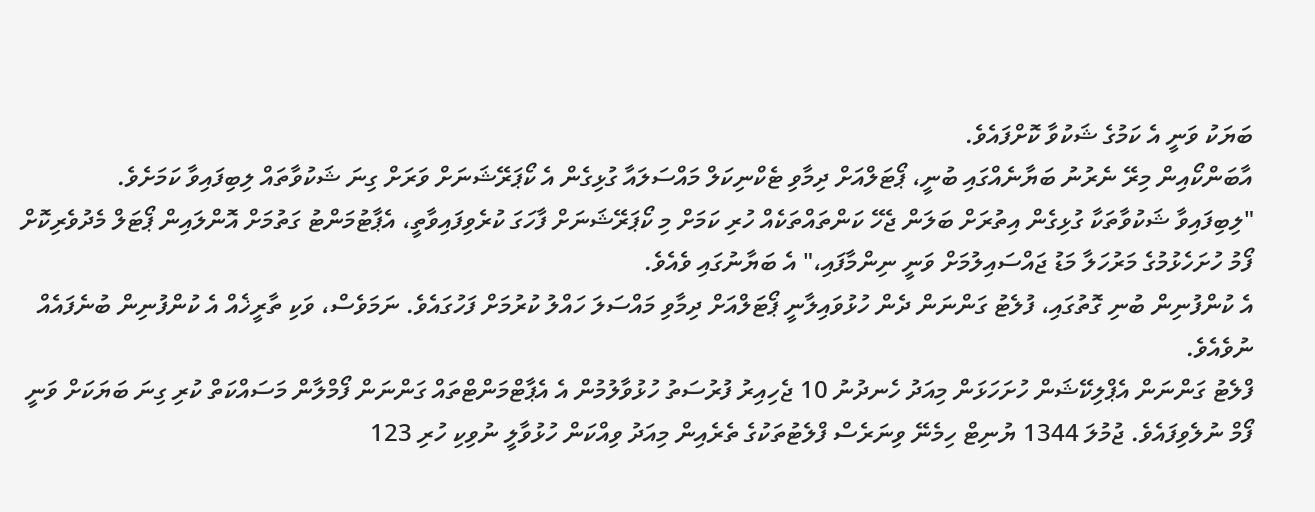ބަޔަކު ވަނީ އެ ކަމުގެ ޝަކުވާ ކޮށްފައެވެ.
އާބަންކޯއިން މިރޭ ނެރުނު ބަޔާނެއްގައި ބުނީ، ޕޯޓަލްއަށް ދިމާވި ޓެކްނިކަލް މައްސަލައާ ގުޅިގެން އެ ކޯޕަރޭޝަނަށް ވަރަށް ގިނަ ޝަކުވާތައް ލިބިފައިވާ ކަމަށެވެ.
"ލިބިފައިވާ ޝަކުވާތަކާ ގުޅިގެން އިތުރަށް ބަލަން ޖެހޭ ކަންތައްތަކެއް ހުރި ކަމަށް މި ކޯޕަރޭޝަނަށް ފާހަގަ ކުރެވިފައިވާތީ، އެޕާޓުމަންޓު ގަތުމަށް އޮންލައިން ޕޯޓަލް މެދުވެރިކޮށް ފޯމު ހުށަހެޅުމުގެ މަރުހަލާ މަޑު ޖައްސައިލުމަށް ވަނީ ނިންމާފައި،" އެ ބަޔާނުގައި ވެއެވެ.
އެ ކުންފުނިން ބުނި ގޮތުގައި، ފުލެޓު ގަންނަން ދެން ހުޅުވައިލާނީ ޕޯޓަލްއަށް ދިމާވި މައްސަލަ ހައްލު ކުރުމަށް ފަހުގައެވެ. ނަމަވެސް، ވަކި ތާރީޚެއް އެ ކުންފުނިން ބުނެފައެއް ނުވެއެވެ.
ފްލެޓު ގަންނަން އެޕްލިކޭޝަން ހުށަހަޅަން މިއަދު ހެނދުނު 10 ޖެހިއިރު ފުރުސަތު ހުޅުވާލުމުން އެ އެޕާޓްމަންޓްތައް ގަންނަން ފޯމްލާން މަސައްކަތް ކުރި ގިނަ ބަޔަކަށް ވަނީ ފޯމް ނުލެވިފައެވެ. ޖުމުލަ 1344 ޔުނިޓް ހިމެނޭ ވިނަރެސް ފްލެޓުތަކުގެ ތެރެއިން މިއަދު ވިއްކަން ހުޅުވާލީ ނުވިކި ހުރި 123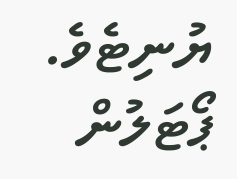ޔުނިޓެވެ. ޕޯޓަލުން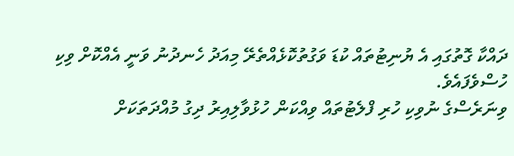ދައްކާ ގޮތުގައި އެ ޔުނިޓުތައް ކުޑަ ވަގުތުކޮޅެއްތެރޭ މިއަދު ހެނދުނު ވަނީ އެއްކޮށް ވިކި ހުސްވެފައެވެ.
ވިނަރެސްގެ ނުވިކި ހުރި ފްލެޓުތައް ވިއްކަން ހުޅުވާލިއިރު ދިގު މުއްދަތަކަށް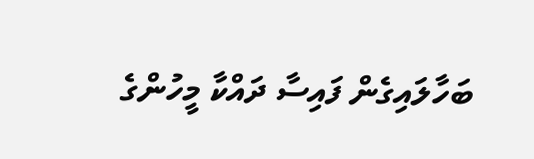ބަހާލައިގެން ފައިސާ ދައްކާ މީހުންގެ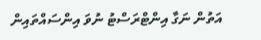އަތުން ނަގާ އިންޓްރަސްޓު ނުވަ އިންސައްތައިން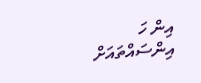އިން ހަ އިންސައްތައަށް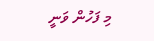މި ފަހުން ވަނީ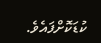ކުޑަކޮށްފައެވެ.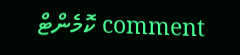comment ކޮމެންޓް